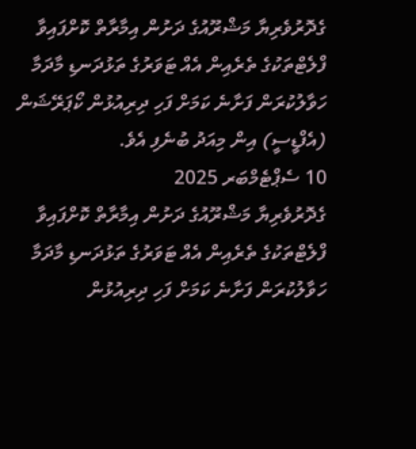ގެދޮރުވެރިޔާ މަޝްރޫއުގެ ދަށުން އިމާރާތް ކޮށްފައިވާ ފްލެޓްތަކުގެ ތެރެއިން އެއް ޓަވަރުގެ ތަޅުދަނޑި މާދަމާ ހަވާލުކުރަން ފަށާނެ ކަމަށް ފަހި ދިރިއުޅުން ކޯޕަރޭޝަން (އެފްޑީސީ) އިން މިއަދު ބުނެފި އެވެ.
10 ސެޕްޓެމްބަރ 2025
ގެދޮރުވެރިޔާ މަޝްރޫއުގެ ދަށުން އިމާރާތް ކޮށްފައިވާ ފްލެޓްތަކުގެ ތެރެއިން އެއް ޓަވަރުގެ ތަޅުދަނޑި މާދަމާ ހަވާލުކުރަން ފަށާނެ ކަމަށް ފަހި ދިރިއުޅުން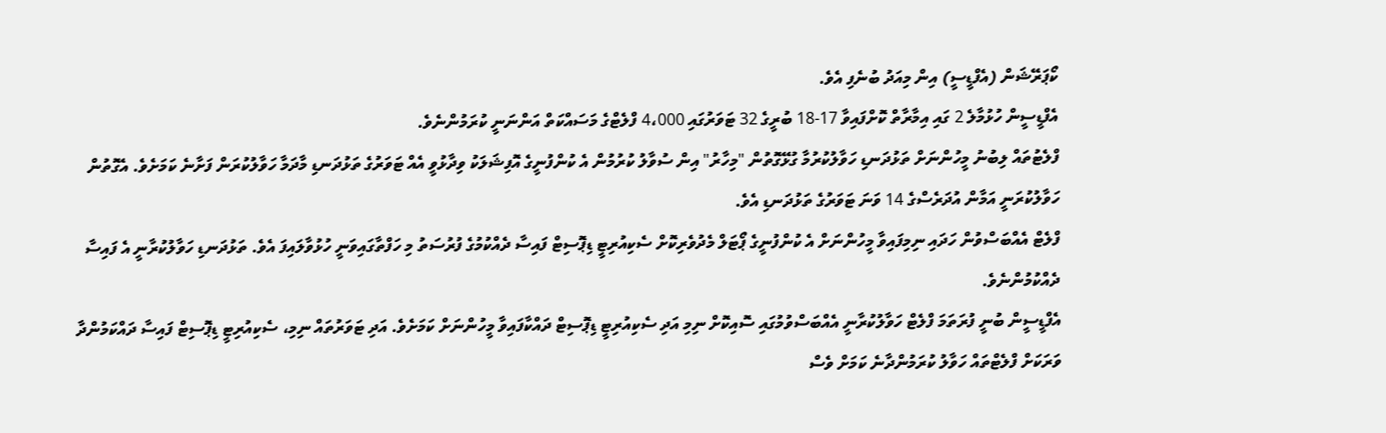ކޯޕަރޭޝަން (އެފްޑީސީ) އިން މިއަދު ބުނެފި އެވެ.
އެފްޑީސީން ހުޅުމާލެ 2 ގައި އިމާރާތް ކޮށްފައިވާ 17-18 ބުރީގެ 32 ޓަވަރުގައި 4،000 ފްލެޓްގެ މަސައްކަތް އަންނަނީ ކުރަމުންނެވެ.
ފްލެޓުތައް ލިބުނު މީހުންނަށް ތަޅުދަނޑި ހަވާލުކުރުމާ ގުޅޭގޮތުން "މިހާރު" އިން ސުވާލު ކުރުމުން އެ ކުންފުނީގެ އޮފިޝަލަކު ވިދާޅުވީ އެއް ޓަވަރުގެ ތަޅުދަނޑި މާދަމާ ހަވާލުކުރަން ފަށާނެ ކަމަށެވެ. އެގޮތުން ހަވާލުކުރަނީ އަމާން އުދަރެސްގެ 14 ވަނަ ޓަވަރުގެ ތަޅުދަނޑި އެވެ.
ފްލެޓް އެއްބަސްވުން ހަދައި ނިމިފައިވާ މީހުންނަށް އެ ކުންފުނީގެ ޕޯޓަލް މެދުވެރިކޮށް ސެކިއުރިޓީ ޑިޕޮސިޓް ފައިސާ ދެއްކުމުގެ ފުރުސަތު މި ހަފްތާގައިވަނީ ހުޅުވާލައިފަ އެވެ. ތަޅުދަނޑި ހަވާލުކުރާނީ އެ ފައިސާ ދެއްކުމުންނެވެ.
އެފްޑީސީން ބުނީ ފުރަތަމަ ފްލެޓް ހަވާލުކުރާނީ އެއްބަސްވުމުގައި ސޮއިކޮށް ނިމި އަދި ސެކިއުރިޓީ ޑިޕޮސިޓް ދައްކާފައިވާ މީހުންނަށް ކަމަށެވެ. އަދި ޓަވަރުތައް ނިމި، ސެކިއުރިޓީ ޑިޕޮސިޓް ފައިސާ ދައްކަމުންދާ ވަރަކަށް ފްލެޓްތައް ހަވާލު ކުރަމުންދާނެ ކަމަށް ވެސް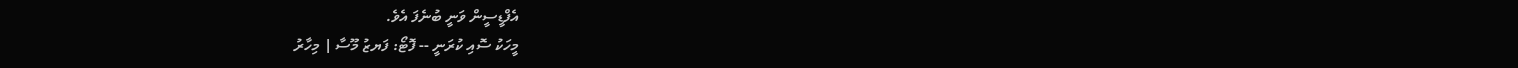އެފްޑީސީން ވަނީ ބުނެފަ އެވެ.
މީހަކު ސޮއި ކުރަނީ -- ފޮޓޯ: ފަޔޒު މޫސާ | މިހާރު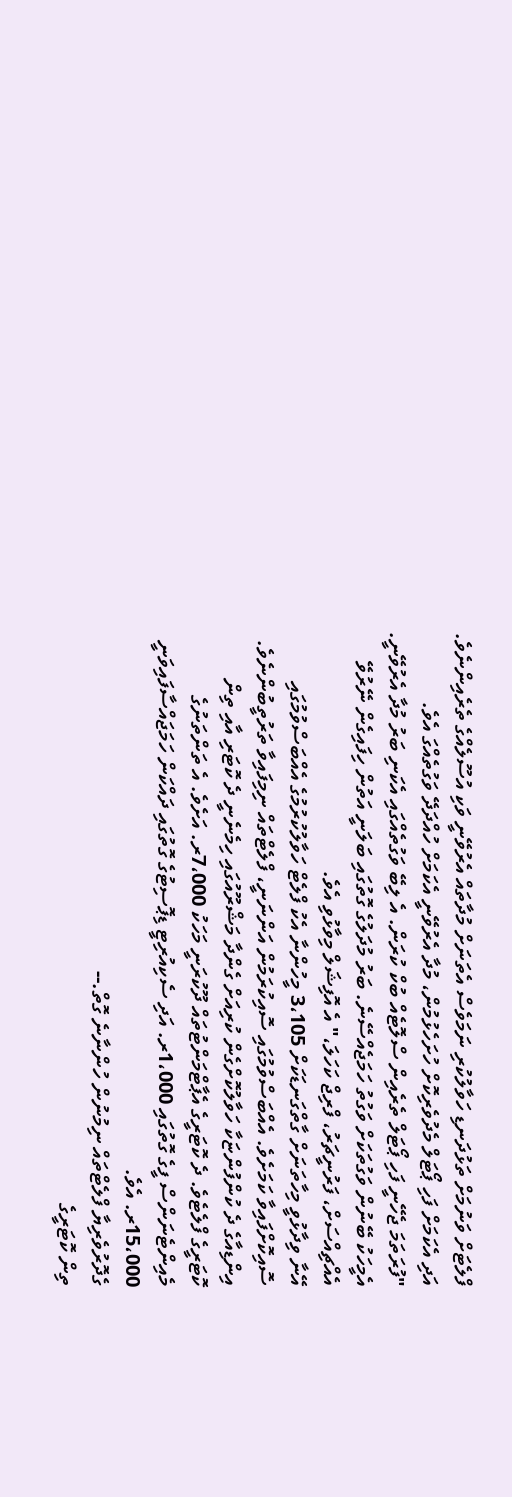ފްލެޓަށް ވަނުމަށް ތަޅުދަނޑި ހަވާލުކުރި ނަމަވެސް އެތަނަށް މުދާތައް އެރުވޭނީ ވަކި އުސޫލެއްގެ ތެރެއިންނެވެ. އަދި އެކަމަށް ފަހި ޕޯޓަލް މެދުވެރިކޮށް ހުށަހެޅުމުން، މުދާ އެރުވޭނީ އެކަމަށް ހުއްދަދޭ ވަގުތެއްގަ އެވެ.
"ފުރަތަމަ ޖެހޭނީ ފަހި ޕޯޓަލް ތެރެއިން ސްލޮޓެއް ބުކް ކުރަން. އެ ލިބޭ ވަގުތެއްގައި އެކަނި ބަރު މުދާ އެރުވޭނީ. އެމީހަކު ބޭނުން ވަގުތަކަށް ވަގުތު ހަމަޖެއްސޭނެ. ބަރު މުދަލުގެ ގޮތުގައި ބަލަނީ އަތުން ހިފައިގެން ނޭރުވޭ އެއްޗިއްސަށް، ފަރުނީޗަރު، ފްރިޖް ކަހަލަ،" އެ އޮފިޝަލް މިވާޅުވި އެވެ.
އޭނާ ވިދާޅުވީ މިހާތަނަށް ގާތްގަނޑަކަށް 3،105 މީހުންނާ އެކު ފްލެޓް ހަވާލުކުރުމުގެ އެއްބަސްވުމުގައި ސޮއިކޮށްފައިވާ ކަމަށެވެ. އެއްބަސްވުމުގައި ސޮއިކުރަމުން އަންނަނީ، ފްލެޓްތައް ނިމިފައިވާ ތަރުތީބުންނެވެ.
އިންޑިއާގެ ދެ ކުންފުންޏަކާ ހަވާލުކޮށްގެން ކުރިއަށް ގެންދާ މަޝްރޫއުގައި ހިމެނެނީ ދެ ކޮޓަރި އާއި ތިން ކޮޓަރީގެ ފްލެޓެވެ. ދެ ކޮޓަރީގެ އެޕާޓްމަންޓުތައް ދޫކުރަނީ މަހަކު 7،000ރ. އަށެވެ. އެ ތަންތަނުގެ މެއިންޓެނަންސް ފީގެ ގޮތުގައި 1،000ރ. އަދި ސެކިއުރިޓީ ޑިޕޮސިޓުގެ ގޮތުގައި ދައްކަން ހަމަޖައްސާފައިވަނީ 15،000ރ. އެވެ.
ގެދޮރުވެރިޔާ ފްލެޓްތައް ނިމުނުން ހުންނާނެ ގޮތް.--
ތިން ކޮޓަރީގެ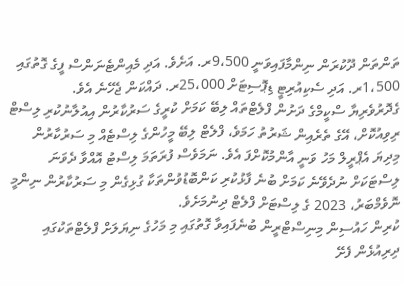ތަންތަން ދޫކުރަން ނިންމާފައިވަނީ 9،500ރ. އަށެވެ. އަދި މެއިންޓެނަންސް ފީގެ ގޮތުގައި 1،500ރ. އަދި ސެކިއުރިޓީ ޑިޕޮސިޓަށް 25،000ރ. ދައްކަން ޖެހޭނެ އެވެ.
ގެދޮރުވެރިޔާ ސްކީމްގެ ދަށުން ފްލެޓްތައް ލިބޭ ކަމަށް ކުރީގެ ސަރުކާރުން އިއުލާނުކުރި ލިސްޓް ރިވިއުކޮށް، އޭގެ ތެރެއިން ޝަރުތު ހަމަވެ، ފްލެޓް ލިބޭ މީހުންގެ ލިސްޓެއް މި ސަރުކާރުން މިދިޔަ އެޕްރީލް މަހު ވަނީ އާންމުކޮށްފަ އެވެ. ނަމަވެސް ފުރަތަމަ ލިސްޓު އޮއްވާ ދެވަނަ ލިސްޓަކަށް ނުދެވޭނެ ކަމަށް ބުނެ ފާޅުކުރި ކަންބޮޑުވުންތަކާ ގުޅިގެން މި ސަރުކާރުން ނިންމީ ނޮވެމްބަރު، 2023 ގެ ލިސްޓަށް ފްލެޓް ދިނުމަށެވެ.
ކުރިން ހައުސިން މިނިސްޓްރީން ބުނެފައިވާ ގޮތުގައި މި މަހުގެ ނިޔަލަށް ފްލެޓްތަކުގައި ދިރިއުޅެން ފެށޭ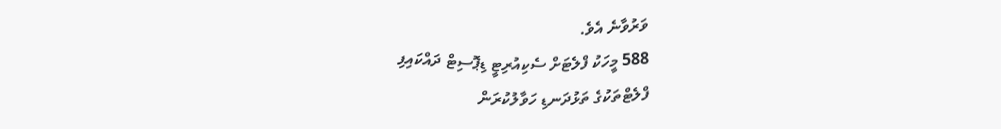ވަރުވާނެ އެވެ.
588 މީހަކު ފްލެޓަށް ސެކިއުރިޓީ ޑިޕޮސިޓް ދައްކައިފި
ފްލެޓްތަކުގެ ތަޅުދަނޑި ހަވާލުކުރަން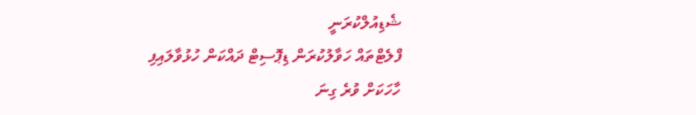ޝެޑިއުލްކުރަނީ
ފްލެޓްތައް ހަވާލުކުރަން ޑިޕޮސިޓް ދައްކަން ހުޅުވާލައިފި
ހާހަކަށް ވުރެ ގިނަ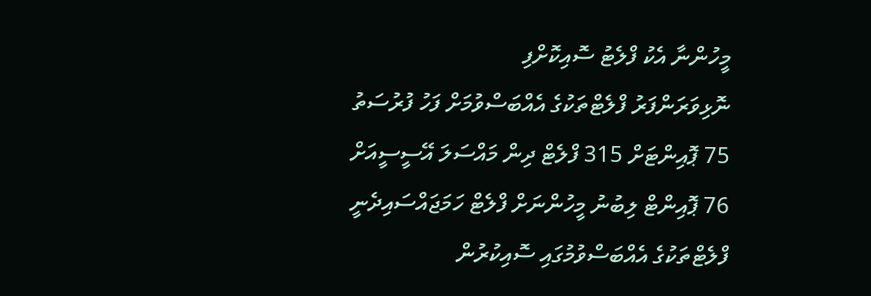މީހުންނާ އެކު ފްލެޓު ސޮއިކޮށްފި
ނޮޅިވަރަންފަރު ފްލެޓްތަކުގެ އެއްބަސްވުމަށް ފަހު ފުރުސަތު
75 ޕޮއިންޓަށް 315 ފްލެޓް ދިން މައްސަލަ އޭސީސީއަށް
76 ޕޮއިންޓް ލިބުނު މީހުންނަށް ފްލެޓް ހަމަޖައްސައިދެނީ
ފްލެޓްތަކުގެ އެއްބަސްވުމުގައި ސޮއިކުރުން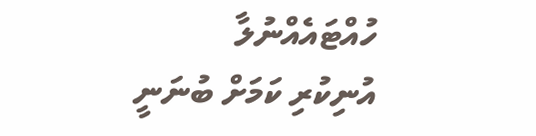ހުއްޓައެއްނުލާ
އުނިކުރި ކަމަށް ބުނަނީ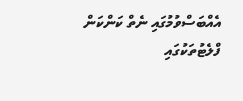އެއްބަސްވުމުގައި ނެތް ކަންކަން
ފްލެޓުތަކުގައި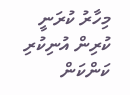މިހާރު ކުރަނީ ކުރިން އުނިކުރި ކަންކަން